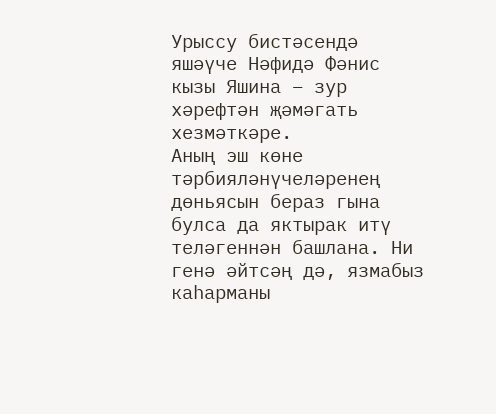Урыссу бистәсендә яшәүче Нәфидә Фәнис кызы Яшина – зур хәрефтән җәмәгать хезмәткәре.
Аның эш көне тәрбияләнүчеләренең дөньясын бераз гына булса да яктырак итү теләгеннән башлана. Ни генә әйтсәң дә, язмабыз каһарманы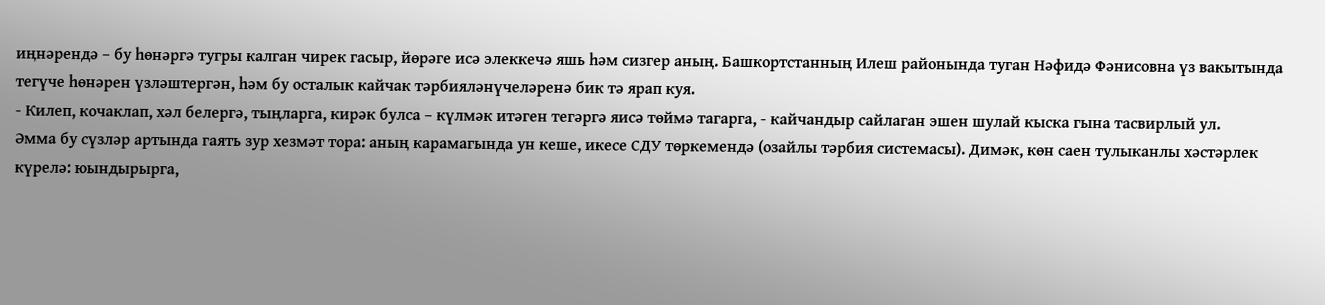иңнәрендә – бу һөнәргә тугры калган чирек гасыр, йөрәге исә элеккечә яшь һәм сизгер аның. Башкортстанның Илеш районында туган Нәфидә Фәнисовна үз вакытында тегүче һөнәрен үзләштергән, һәм бу осталык кайчак тәрбияләнүчеләренә бик тә ярап куя.
- Килеп, кочаклап, хәл белергә, тыңларга, кирәк булса – күлмәк итәген тегәргә яисә төймә тагарга, - кайчандыр сайлаган эшен шулай кыска гына тасвирлый ул.
Әмма бу сүзләр артында гаять зур хезмәт тора: аның карамагында ун кеше, икесе СДУ төркемендә (озайлы тәрбия системасы). Димәк, көн саен тулыканлы хәстәрлек күрелә: юындырырга,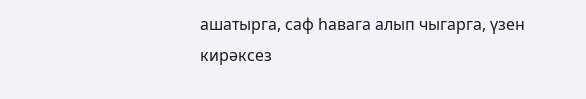ашатырга, саф һавага алып чыгарга, үзен кирәксез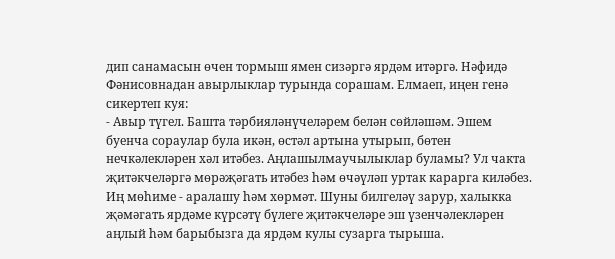дип санамасын өчен тормыш ямен сизәргә ярдәм итәргә. Нәфидә Фәнисовнадан авырлыклар турында сорашам. Елмаеп, иңен генә сикертеп куя:
- Авыр түгел. Башта тәрбияләнүчеләрем белән сөйләшәм. Эшем буенча сораулар була икән, өстәл артына утырып, бөтен нечкәлекләрен хәл итәбез. Аңлашылмаучылыклар буламы? Ул чакта җитәкчеләргә мөрәҗәгать итәбез һәм өчәүләп уртак карарга киләбез. Иң мөһиме - аралашу һәм хөрмәт. Шуны билгеләү зарур, халыкка җәмәгать ярдәме күрсәтү бүлеге җитәкчеләре эш үзенчәлекләрен аңлый һәм барыбызга да ярдәм кулы сузарга тырыша.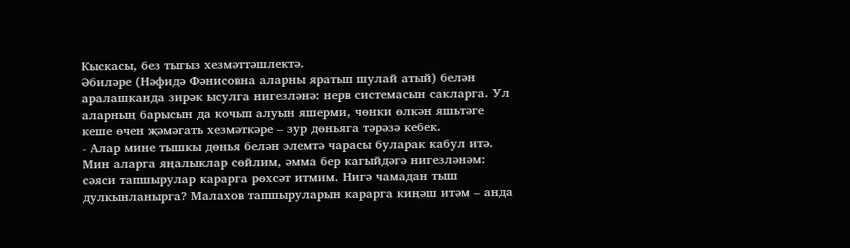Кыскасы, без тыгыз хезмәттәшлектә.
Әбиләре (Нәфидә Фәнисовна аларны яратып шулай атый) белән аралашканда зирәк ысулга нигезләнә: нерв системасын сакларга. Ул аларның барысын да кочып алуын яшерми, чөнки өлкән яшьтәге кеше өчен җәмәгать хезмәткәре – зур дөньяга тәрәзә кебек.
- Алар мине тышкы дөнья белән элемтә чарасы буларак кабул итә. Мин аларга яңалыклар сөйлим, әмма бер кагыйдәгә нигезләнәм: сәяси тапшырулар карарга рөхсәт итмим. Нигә чамадан тыш дулкынланырга? Малахов тапшыруларын карарга киңәш итәм – анда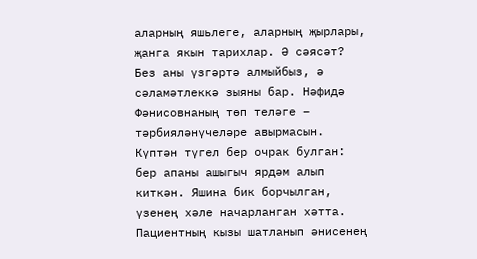аларның яшьлеге, аларның җырлары, җанга якын тарихлар. Ә сәясәт? Без аны үзгәртә алмыйбыз, ә сәламәтлеккә зыяны бар. Нәфидә Фәнисовнаның төп теләге – тәрбияләнүчеләре авырмасын. Күптән түгел бер очрак булган: бер апаны ашыгыч ярдәм алып киткән. Яшина бик борчылган, үзенең хәле начарланган хәтта. Пациентның кызы шатланып әнисенең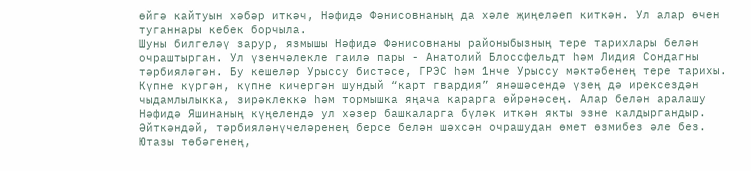өйгә кайтуын хәбәр иткәч, Нәфидә Фәнисовнаның да хәле җиңеләеп киткән. Ул алар өчен туганнары кебек борчыла.
Шуны билгеләү зарур, язмышы Нәфидә Фәнисовнаны районыбызның тере тарихлары белән очраштырган. Ул үзенчәлекле гаилә пары - Анатолий Блоссфельдт һәм Лидия Сондагны тәрбияләгән. Бу кешеләр Урыссу бистәсе, ГРЭС һәм 1нче Урыссу мәктәбенең тере тарихы. Күпне күргән, күпне кичергән шундый “карт гвардия” янәшәсендә үзең дә ирексездән чыдамлылыкка, зирәклеккә һәм тормышка яңача карарга өйрәнәсең. Алар белән аралашу Нәфидә Яшинаның күңелендә ул хәзер башкаларга бүләк иткән якты эзне калдыргандыр. Әйткәндәй, тәрбияләнүчеләренең берсе белән шәхсән очрашудан өмет өзмибез әле без. Ютазы төбәгенең,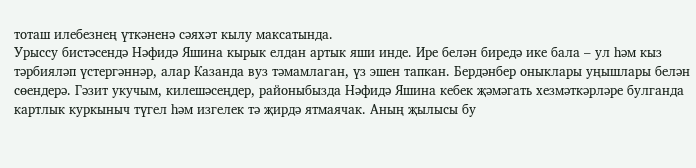тоташ илебезнең үткәненә сәяхәт кылу максатында.
Урыссу бистәсендә Нәфидә Яшина кырык елдан артык яши инде. Ире белән биредә ике бала – ул һәм кыз тәрбияләп үстергәннәр, алар Казанда вуз тәмамлаган, үз эшен тапкан. Бердәнбер оныклары уңышлары белән сөендерә. Гәзит укучым, килешәсеңдер, районыбызда Нәфидә Яшина кебек җәмәгать хезмәткәрләре булганда картлык куркыныч түгел һәм изгелек тә җирдә ятмаячак. Аның җылысы бу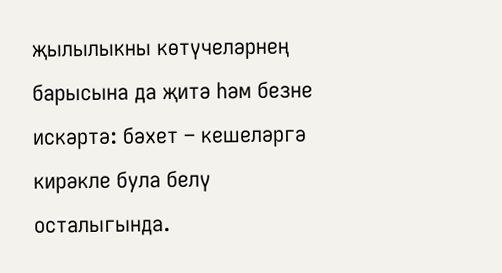җылылыкны көтүчеләрнең барысына да җитә һәм безне искәртә: бәхет – кешеләргә кирәкле була белү осталыгында.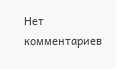Нет комментариев